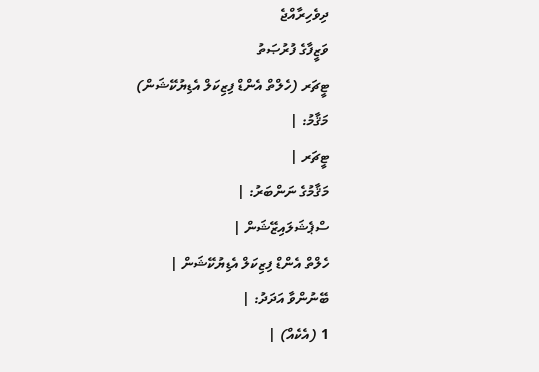ދިވެހިރާއްޖެ
ވަޒީފާގެ ފުރުޞަތު
ޓީޗަރ (ހެލްތް އެންޑް ފިޒިކަލް އެޑިޔުކޭޝަން)
މަޤާމު: |
ޓީޗަރ |
މަޤާމުގެ ނަންބަރު: |
ސްޕެޝަލައިޒޭޝަން |
ހެލްތް އެންޑް ފިޒިކަލް އެޑިޔުކޭޝަން |
ބޭނުންވާ އަދަދު: |
1 (އެކެއް) |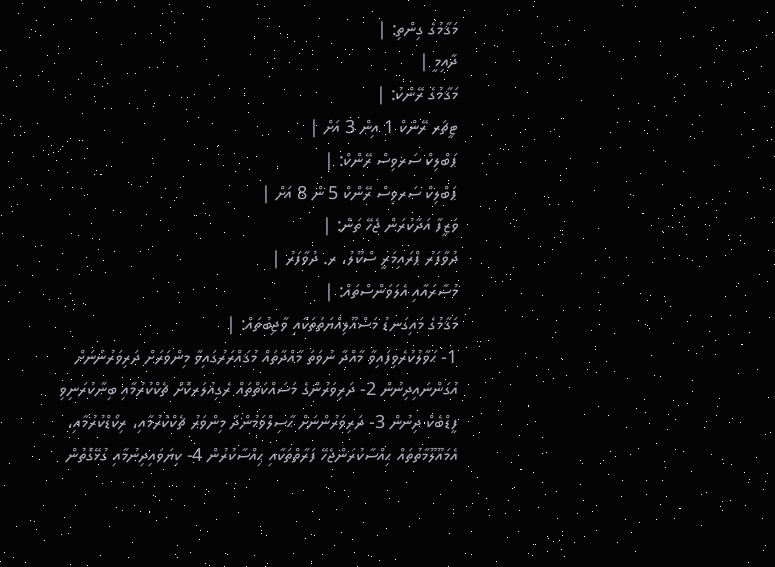މަޤާމުގެ ގިންތި: |
ދާއިމީ |
މަޤާމުގެ ރޭންކު: |
ޓީޗަރ ރޭންކް 1 އިން 3 އަށް |
ޕަބްލިކް ސަރވިސް ރޭންކް: |
ޕަބްލިކް ސަރވިސް ރޭންކް 5 ން 8 އަށް |
ވަޒީފާ އަދާކުރަން ޖެހޭ ތަން: |
ދުވާފަރު ޕްރައިމަރީ ސްކޫލު، ރ. ދުވާފަރު |
މުސާރައާއި އެލަވަންސްތައް: |
މަޤާމުގެ މައިގަނޑު މަސްއޫލިއްޔަތުތަކާއި ވާޖިބުތައް: |
1- ޙަވާލުކުރެވިފައިވާ މާއްދާ ނުވަތަ މާއްދާތައް މުޤައްރަރުގައިވާ މިންވަރަށް ދަރިވަރުންނަށް އުގަންނައިދިނުން 2- ދަރިވަރުންގެ މަސައްކަތްތައް ރެގިއުލަރކޮށް ޗެކްކުރުމާއި ބިނާކުރަނިވި ފީޑްބެކް ދިނުން 3- ދަރިވަރުންނަށް ޙާސިލްވަމުންދާ މިންވަރު ޗެކްކުރުމާއި، ރިކޯޑްކުރުމާއި، އެމައޫލޫމާތުތައް ޙިއްސާކުރަންޖެހޭ ފަރާތްތަކާއި ޙިއްސާކުރުން 4- ކިޔަވައިދިނުމާއި ގުޅޭގޮތުން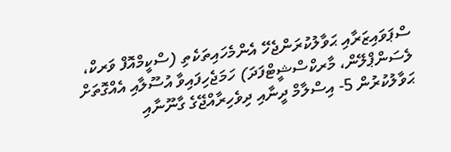ސްޕަވައިޒަރާއި ޙަވާލުކުރަންޖެހޭ އެންމެހައިތަކެތި (ސްކީމްއޮފް ވަރކް، ލެސަންޕްލޭން، މާރކްސްޝީޓްފަދަ) ހަމަޖެހިފައިވާ އުސޫލާއި އެއްގޮތަށް ޙަވާލުކުރުން 5- އިސްލާމް ދީނާއި ދިވެހިރާއްޖޭގެ ގާނޫނާއި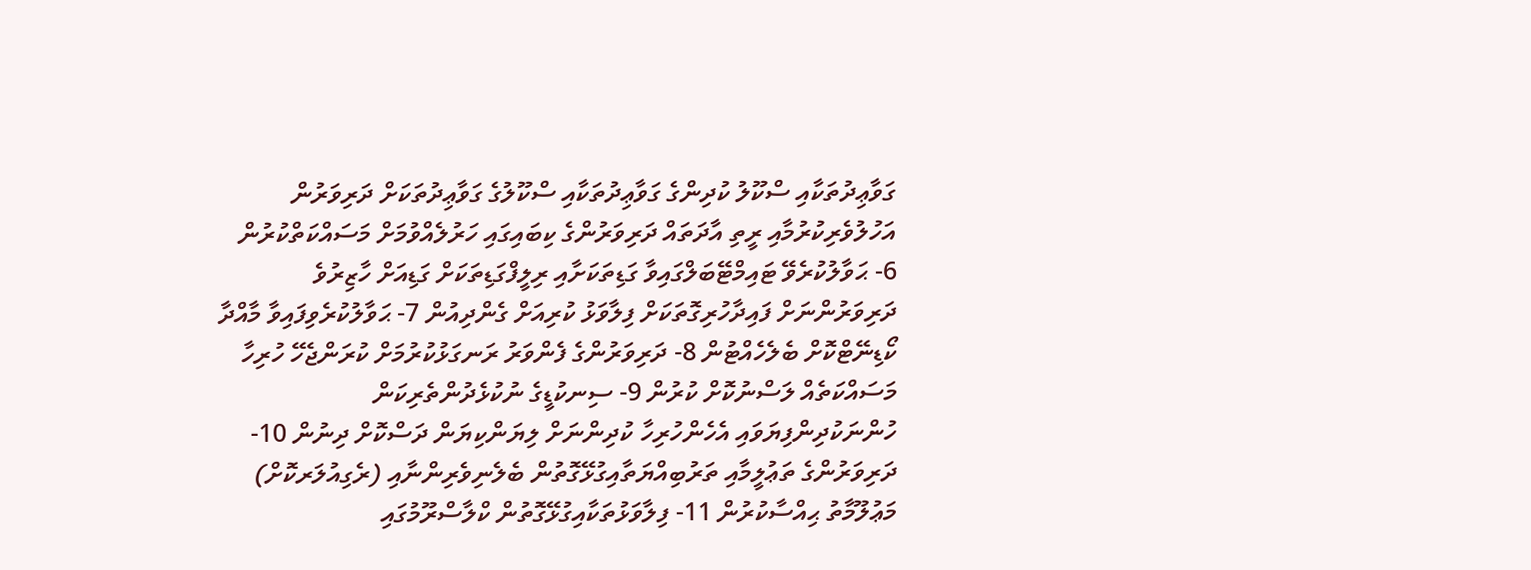ގަވާޢިދުތަކާއި ސްކޫލު ކުދިންގެ ގަވާޢިދުތަކާއި ސްކޫލުގެ ގަވާޢިދުތަކަށް ދަރިވަރުން އަހުލުވެރިކުރުމާއި ރީތި އާދަތައް ދަރިވަރުންގެ ކިބައިގައި ހަރުލެއްވުމަށް މަސައްކަތްކުރުން 6- ޙަވާލުކުރެވޭ ޓައިމްޓޭބަލްގައިވާ ގަޑިތަކަށާއި ރިލީފްގަޑިތަކަށް ގަޑިއަށް ހާޒިރުވެ ދަރިވަރުންނަށް ފައިދާހުރިގޮތަކަށް ފިލާވަޅު ކުރިއަށް ގެންދިއުން 7- ޙަވާލުކުރެވިފައިވާ މާއްދާ ކޯޑިނޭޓްކޮށް ބެލެހެއްޓުން 8- ދަރިވަރުންގެ ފެންވަރު ރަނގަޅުކުރުމަށް ކުރަންޖެހޭ ހުރިހާ މަސައްކަތެއް ލަސްނުކޮށް ކުރުން 9- ސިނކުޑީގެ ނުކުޅެދުންތެރިކަން ހުންނަކުދިންފިޔަވައި އެހެންހުރިހާ ކުދިންނަށް ލިޔަންކިޔަން ދަސްކޮށް ދިނުން 10- ދަރިވަރުންގެ ތަޢުލީމާއި ތަރުބިއްޔަތާއިގުޅޭގޮތުން ބެލެނިވެރިންނާއި (ރެގިއުލަރކޮށް) މަޢުލޫމާތު ޙިއްސާކުރުން 11- ފިލާވަޅުތަކާއިގުޅޭގޮތުން ކްލާސްރޫމުގައި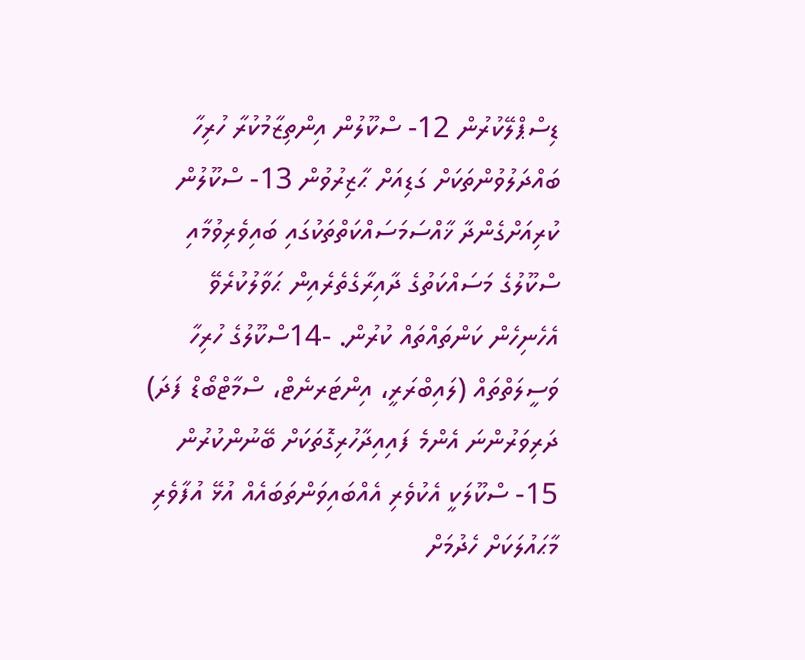ޑިސްޕްލޭކުރުން 12- ސްކޫލުން އިންތިޒާމުކުރާ ހުރިހާ ބައްދަލުވުންތަކަށް ގަޑިއަށް ޙާޒިރުވުން 13- ސްކޫލުން ކުރިއަށްގެންދާ ޚާއްސަމަސައްކަތްތަކުގައި ބައިވެރިވުމާއި ސްކޫލުގެ މަސައްކަތުގެ ދާއިރާގެތެރެއިން ޙަވާލުކުރެވޭ އެހެނިހެން ކަންތައްތައް ކުރުން. -14ސްކޫލުގެ ހުރިހާ ވަސީލަތްތައް (ލައިބްރަރީ، އިންޓަރނެޓް، ސްމާޓްބޯޑް ފަދަ) ދަރިވަރުންނަ އެންމެ ފައިއިދާހުރިގޮތަކަށް ބޭނުންކުރުން 15- ސްކޫލަކީ އެކުވެރި އެއްބައިވަންތަބައެއް އުޅޭ އުފާވެރި މާޙައުލަކަށް ހެދުމަށް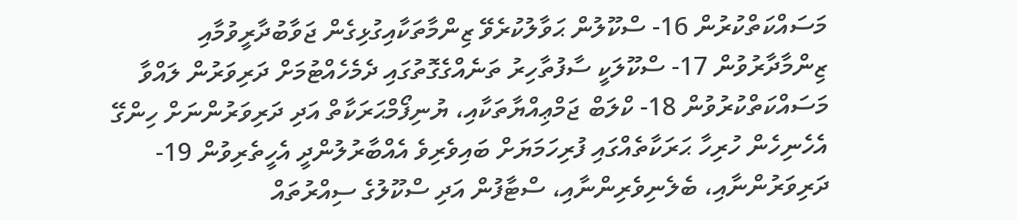މަސައްކަތްކުރުން 16- ސްކޫލުން ޙަވާލުކުރެވޭ ޒިންމާތަކާއިގުޅިގެން ޖަވާބުދާރީވުމާއި ޒިންމާދާރުވުން 17- ސްކޫލަކީ ސާފުތާހިރު ތަނެއްގެގޮތުގައި ދެމެހެއްޓުމަށް ދަރިވަރުން ލައްވާ މަސައްކަތްކުރުވުން 18- ކްލަބް ޖަމްޢިއްޔާތަކާއި، ޔުނިފޯމްޙަރަކާތް އަދި ދަރިވަރުންނަށް ހިންގޭ އެހެނިހެން ހުރިހާ ޙަރަކާތެއްގައި ފުރިހަމަޔަށް ބައިވެރިވެ އެއްބާރުލުންދީ އެހީތެރިވުން 19- ދަރިވަރުންނާއި، ބެލެނިވެރިންނާއި، ސްޓާފުން އަދި ސްކޫލުގެ ސިއްރުތައް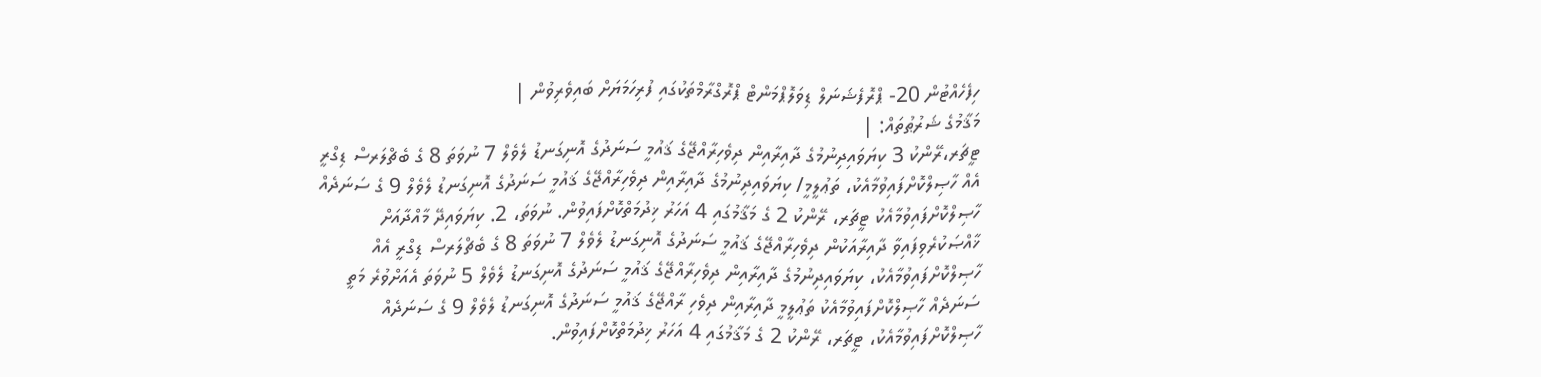ހިފެހެއްޓުން 20- ޕްރޮފެޝަނަލް ޑިވަލޮޕްމަންޓް ޕްރޮގްރާމްތަކުގައި ފުރިހަމަޔަށް ބައިވެރިވުން |
މަޤާމުގެ ޝަރުޠުތައް: |
ޓީޗަރ،ރޭންކު 3 ކިޔަވައިދިނުމުގެ ދާއިރާއިން ދިވެހިރާއްޖޭގެ ޤައުމީ ސަނަދުގެ އޮނިގަނޑު ލެވެލް 7 ނުވަތަ 8 ގެ ބެޗްލަރސް ޑިގްރީ އެއް ހާޞިލްކޮށްފައިވުމާއެކު، ތަޢުލީމީ/ ކިޔަވައިދިނުމުގެ ދާއިރާއިން ދިވެހިރާއްޖޭގެ ޤައުމީ ސަނަދުގެ އޮނިގަނޑު ލެވެލް 9 ގެ ސަނަދެއް ހާޞިލްކޮށްފައިވުމާއެކު ޓީޗަރ، ރޭންކު 2 ގެ މަޤާމުގައި 4 އަހަރު ޚިދުމަތްކޮށްފައިވުން. ނުވަތަ، 2. ކިޔަވައިދޭ މާއްދާއަށް ޚާއްޞަކުރެވިފައިވާ ދާއިރާއަކުން ދިވެހިރާއްޖޭގެ ޤައުމީ ސަނަދުގެ އޮނިގަނޑު ލެވެލް 7 ނުވަތަ 8 ގެ ބެޗްލަރސް ޑިގްރީ އެއް ހާޞިލްކޮށްފައިވުމާއެކު، ކިޔަވައިދިނުމުގެ ދާއިރާއިން ދިވެހިރާއްޖޭގެ ޤައުމީ ސަނަދުގެ އޮނިގަނޑު ލެވެލް 5 ނުވަތަ އެއަށްވުރެ މަތީ ސަނަދެއް ހާޞިލްކޮށްފައިވުމާއެކު ތަޢުލީމީ ދާއިރާއިން ދިވެހި ރާއްޖޭގެ ޤައުމީ ސަނަދުގެ އޮނިގަނޑު ލެވެލް 9 ގެ ސަނަދެއް ހާޞިލްކޮށްފައިވުމާއެކު، ޓީޗަރ، ރޭންކު 2 ގެ މަޤާމުގައި 4 އަހަރު ޚިދުމަތްކޮށްފައިވުން.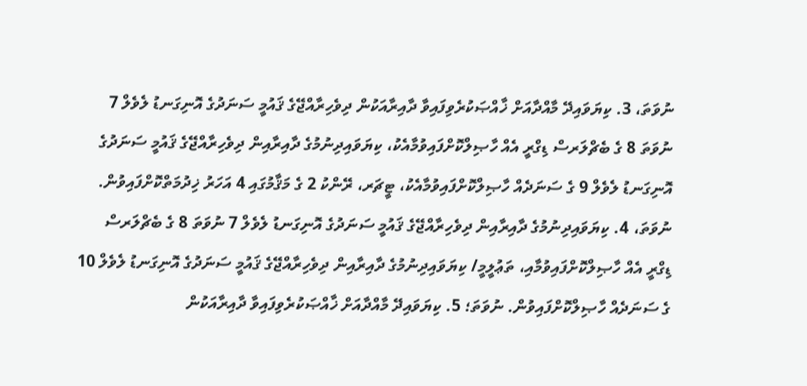ނުވަތަ، 3. ކިޔަވައިދޭ މާއްދާއަށް ޚާއްޞަކުރެވިފައިވާ ދާއިރާއަކުން ދިވެހިރާއްޖޭގެ ޤައުމީ ސަނަދުގެ އޮނިގަނޑު ލެވެލް 7 ނުވަތަ 8 ގެ ބެޗްލަރސް ޑިގްރީ އެއް ހާޞިލްކޮށްފައިވުމާއެކު، ކިޔަވައިދިނުމުގެ ދާއިރާއިން ދިވެހިރާއްޖޭގެ ޤައުމީ ސަނަދުގެ އޮނިގަނޑު ލެވެލް 9 ގެ ސަނަދެއް ހާޞިލްކޮށްފައިވުމާއެކު، ޓީޗަރ، ރޭންކު 2 ގެ މަޤާމުގައި 4 އަހަރު ޚިދުމަތްކޮށްފައިވުން. ނުވަތަ، 4. ކިޔަވައިދިނުމުގެ ދާއިރާއިން ދިވެހިރާއްޖޭގެ ޤައުމީ ސަނަދުގެ އޮނިގަނޑު ލެވެލް 7 ނުވަތަ 8 ގެ ބެޗްލަރސް ޑިގްރީ އެއް ހާޞިލްކޮށްފައިވުމާއި، ތަޢުލީމީ/ ކިޔަވައިދިނުމުގެ ދާއިރާއިން ދިވެހިރާއްޖޭގެ ޤައުމީ ސަނަދުގެ އޮނިގަނޑު ލެވެލް 10 ގެ ސަނަދެއް ހާޞިލްކޮށްފައިވުން. ނުވަތަ؛ 5. ކިޔަވައިދޭ މާއްދާއަށް ޚާއްޞަކުރެވިފައިވާ ދާއިރާއަކުން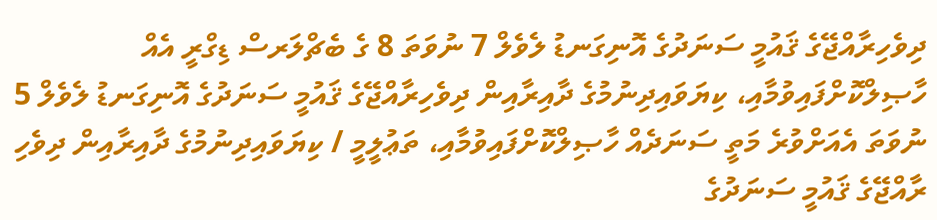ދިވެހިރާއްޖޭގެ ޤައުމީ ސަނަދުގެ އޮނިގަނޑު ލެވެލް 7 ނުވަތަ 8 ގެ ބެޗްލަރސް ޑިގްރީ އެއް ހާޞިލްކޮށްފައިވުމާއި، ކިޔަވައިދިނުމުގެ ދާއިރާއިން ދިވެހިރާއްޖޭގެ ޤައުމީ ސަނަދުގެ އޮނިގަނޑު ލެވެލް 5 ނުވަތަ އެއަށްވުރެ މަތީ ސަނަދެއް ހާޞިލްކޮށްފައިވުމާއި، ތަޢުލީމީ / ކިޔަވައިދިނުމުގެ ދާއިރާއިން ދިވެހި ރާއްޖޭގެ ޤައުމީ ސަނަދުގެ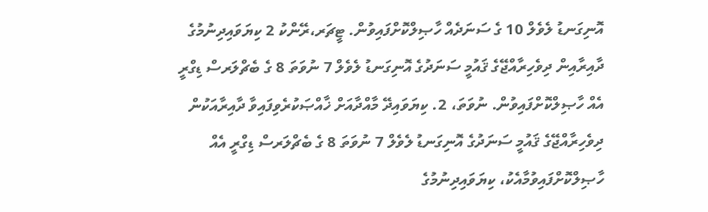އޮނިގަނޑު ލެވެލް 10 ގެ ސަނަދެއް ހާޞިލްކޮށްފައިވުން. ޓީޗަރ،ރޭންކު 2 ކިޔަވައިދިނުމުގެ ދާއިރާއިން ދިވެހިރާއްޖޭގެ ޤައުމީ ސަނަދުގެ އޮނިގަނޑު ލެވެލް 7 ނުވަތަ 8 ގެ ބެޗްލަރސް ޑިގްރީ އެއް ހާޞިލްކޮށްފައިވުން. ނުވަތަ، 2. ކިޔަވައިދޭ މާއްދާއަށް ޚާއްޞަކުރެވިފައިވާ ދާއިރާއަކުން ދިވެހިރާއްޖޭގެ ޤައުމީ ސަނަދުގެ އޮނިގަނޑު ލެވެލް 7 ނުވަތަ 8 ގެ ބެޗްލަރސް ޑިގްރީ އެއް ހާޞިލްކޮށްފައިވުމާއެކު، ކިޔަވައިދިނުމުގެ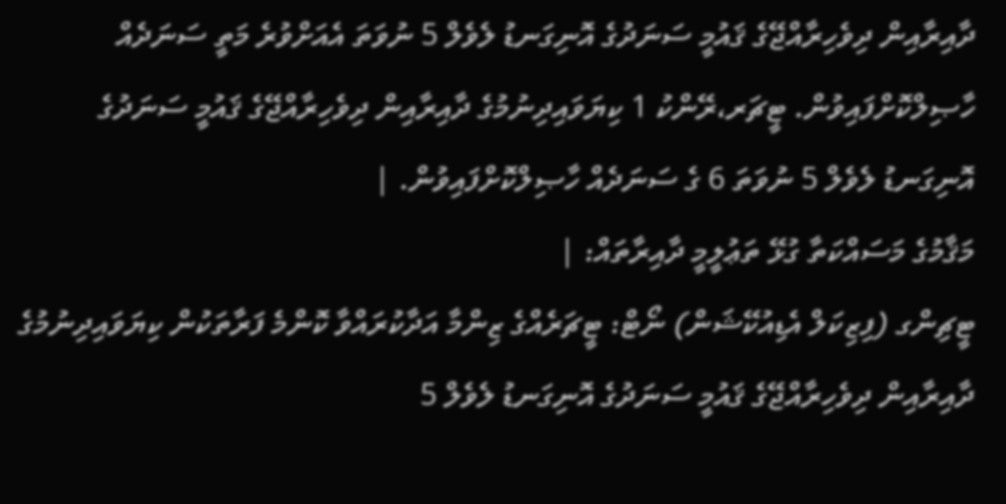ދާއިރާއިން ދިވެހިރާއްޖޭގެ ޤައުމީ ސަނަދުގެ އޮނިގަނޑު ލެވެލް 5 ނުވަތަ އެއަށްވުރެ މަތީ ސަނަދެއް ހާޞިލްކޮށްފައިވުން. ޓީޗަރ،ރޭންކު 1 ކިޔަވައިދިނުމުގެ ދާއިރާއިން ދިވެހިރާއްޖޭގެ ޤައުމީ ސަނަދުގެ އޮނިގަނޑު ލެވެލް 5 ނުވަތަ 6 ގެ ސަނަދެއް ހާޞިލްކޮށްފައިވުން. |
މަޤާމުގެ މަސައްކަތާ ގުޅޭ ތަޢުލީމީ ދާއިރާތައް: |
ޓީޗިންގ (ފިޒިކަލް އެޑިއުކޭޝަން) ނޯޓް: ޓީޗަރެއްގެ ޒިންމާ އަދާކުރައްވާ ކޮންމެ ފަރާތަކުން ކިޔަވައިދިނުމުގެ ދާއިރާއިން ދިވެހިރާއްޖޭގެ ޤައުމީ ސަނަދުގެ އޮނިގަނޑު ލެވެލް 5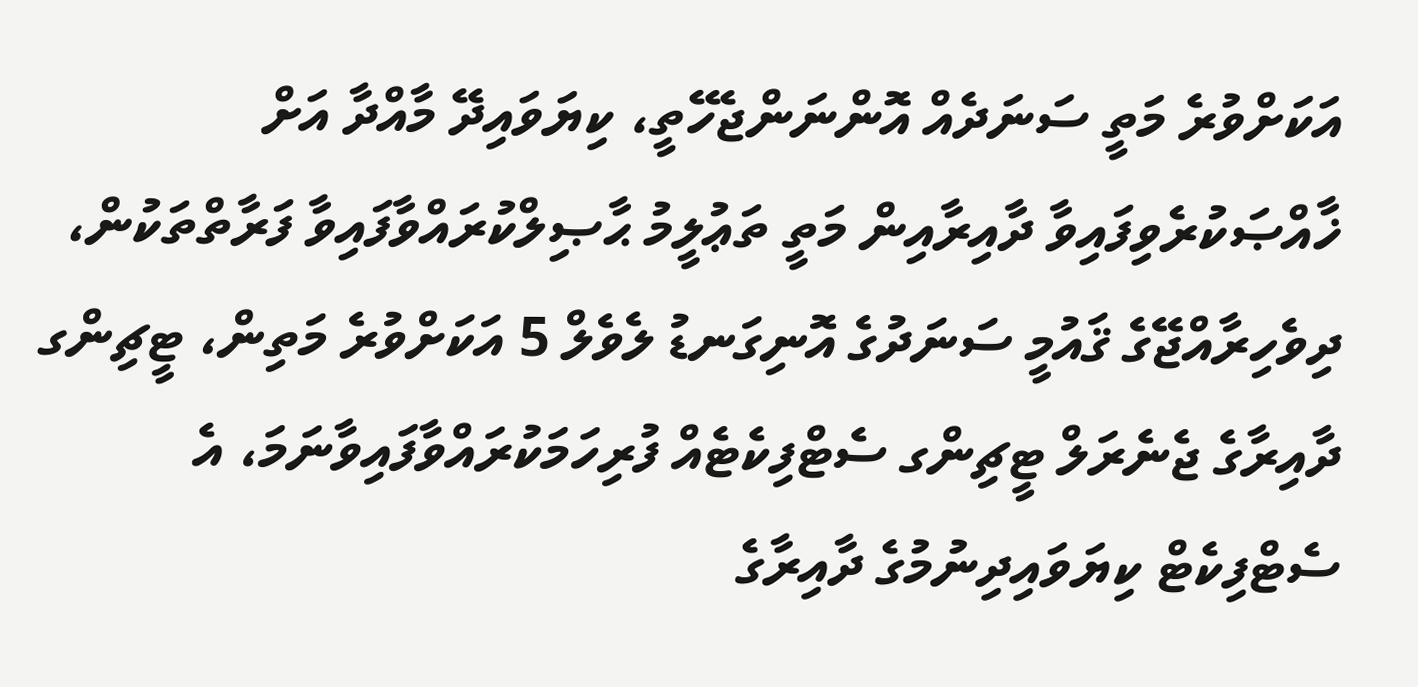އަކަށްވުރެ މަތީ ސަނަދެއް އޮންނަންޖެހޭތީ، ކިޔަވައިދޭ މާއްދާ އަށް ޚާއްޞަކުރެވިފައިވާ ދާއިރާއިން މަތީ ތަޢުލީމު ޙާޞިލްކުރައްވާފައިވާ ފަރާތްތަކުން، ދިވެހިރާއްޖޭގެ ޤައުމީ ސަނަދުގެ އޮނިގަނޑު ލެވެލް 5 އަކަށްވުރެ މަތިން، ޓީޗިންގ ދާއިރާގެ ޖެނެރަލް ޓީޗިންގ ސެޓްފިކެޓެއް ފުރިހަމަކުރައްވާފައިވާނަމަ، އެ ސެޓްފިކެޓް ކިޔަވައިދިނުމުގެ ދާއިރާގެ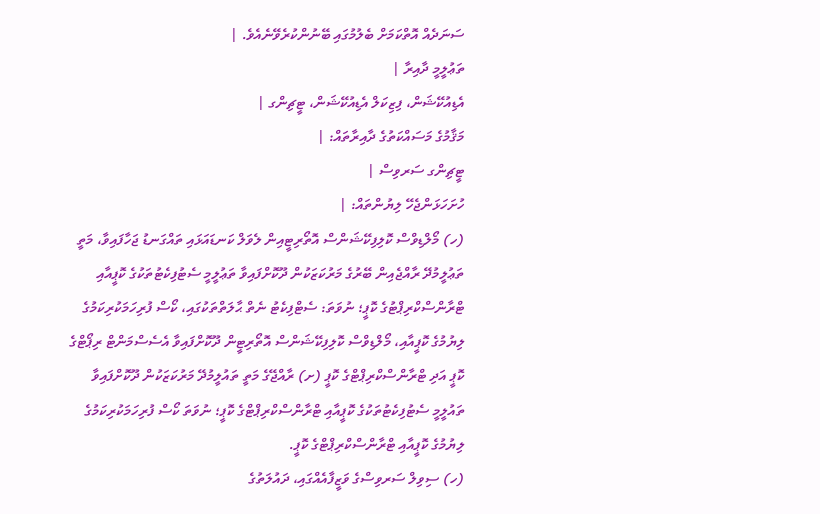ސަނަދެއް އޮތްކަމަށް ބެލުމުގައި ބޭނުންކުރެވޭނެއެވެ. |
ތަޢުލީމީ ދާއިރާ |
އެޑިއުކޭޝަން، ފިޒިކަލް އެޑިއުކޭޝަން، ޓީޗިންގ |
މަޤާމުގެ މަސައްކަތުގެ ދާއިރާތައް: |
ޓީޗިންގ ސަރވިސް |
ހުށަހަޅަންޖެހޭ ލިޔުންތައް: |
(ހ) މޯލްޑިވްސް ކޮލިފިކޭޝަންސް އޮތޯރިޓީއިން ލެވަލް ކަނޑައަޅައި ތައްގަނޑު ޖަހާފައިވާ، މަތީ ތަޢުލީމުދޭ ރާއްޖެއިން ބޭރުގެ މަރުކަޒަކުން ދޫކޮށްފައިވާ ތަޢުލީމީ ސެޓުފިކެޓުތަކުގެ ކޮޕީއާއި ޓްރާންސްކްރިޕްޓުގެ ކޮޕީ؛ ނުވަތަ: ސެޓްފިކެޓު ނެތް ޙާލަތްތަކުގައި، ކޯސް ފުރިހަމަކުރިކަމުގެ ލިޔުމުގެ ކޮޕީއާއި، މޯލްޑިވްސް ކޮލިފިކޭޝަންސް އޮތޯރިޓީން ދޫކޮށްފައިވާ އެސެސްމަންޓް ރިޕޯޓްގެ ކޮޕީ އަދި ޓްރާންސްކްރިޕްޓްގެ ކޮޕީ (ށ) ރާއްޖޭގެ މަތީ ތައުލީމުދޭ މަރުކަޒަކުން ދޫކޮށްފައިވާ ތައުލީމީ ސެޓުފިކެޓުތަކުގެ ކޮޕީއާއި ޓްރާންސްކްރިޕްޓްގެ ކޮޕީ؛ ނުވަތަ ކޯސް ފުރިހަމަކުރިކަމުގެ ލިޔުމުގެ ކޮޕީއާއި ޓްރާންސްކްރިޕްޓްގެ ކޮޕީ.
(ހ) ސިވިލް ސަރވިސްގެ ވަޒީފާއެއްގައި، ދައުލަތުގެ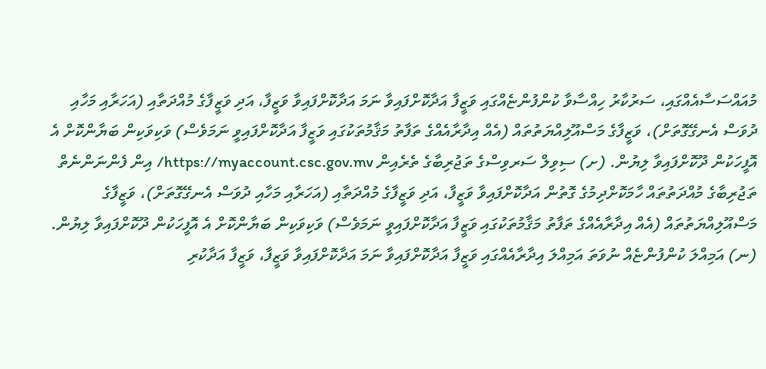މުއައްސަސާއެއްގައި، ސަރުކާރު ހިއްސާވާ ކުންފުންޏެއްގައި ވަޒީފާ އަދާކޮށްފައިވާ ނަމަ އަދާކޮށްފައިވާ ވަޒީފާ، އަދި ވަޒީފާގެ މުއްދަތާއި (އަހަރާއި މަހާއި ދުވަސް އެނގޭގޮތަށް)، ވަޒީފާގެ މަސްއޫލިއްޔަތުތައް (އެއް އިދާރާއެއްގެ ތަފާތު މަޤާމުތަކުގައި ވަޒީފާ އަދާކޮށްފައިވީ ނަމަވެސް) ވަކިވަކިން ބަޔާންކޮށް އެ އޮފީހަކުން ދޫކޮށްފައިވާ ލިޔުން. (ށ) ސިވިލް ސަރވިސްގެ ތަޖުރިބާގެ ތެރެއިން https://myaccount.csc.gov.mv/ އިން ފެންނަންނެތް ތަޖުރިބާގެ މުއްދަތުތައް ހާމަކޮށްދިމުގެ ގޮތުން އަދާކޮށްފައިވާ ވަޒީފާ، އަދި ވަޒީފާގެ މުއްދަތާއި (އަހަރާއި މަހާއި ދުވަސް އެނގޭގޮތަށް)، ވަޒީފާގެ މަސްއޫލިއްޔަތުތައް (އެއް އިދާރާއެއްގެ ތަފާތު މަޤާމުތަކުގައި ވަޒީފާ އަދާކޮށްފައިވީ ނަމަވެސް) ވަކިވަކިން ބަޔާންކޮށް އެ އޮފީހަކުން ދޫކޮށްފައިވާ ލިޔުން. (ނ) އަމިއްލަ ކުންފުންޏެއް ނުވަތަ އަމިއްލަ އިދާރާއެއްގައި ވަޒީފާ އަދާކޮށްފައިވާ ނަމަ އަދާކޮށްފައިވާ ވަޒީފާ، ވަޒީފާ އަދާކުރި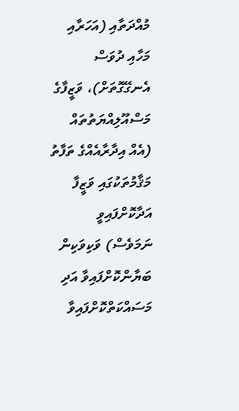މުއްދަތާއި (އަހަރާއި މަހާއި ދުވަސް އެނގޭގޮތަށް)، ވަޒީފާގެ މަސްއޫލިއްޔަތުތައް (އެއް އިދާރާއެއްގެ ތަފާތު މަޤާމުތަކުގައި ވަޒީފާ އަދާކޮށްފައިވީ ނަމަވެސް) ވަކިވަކިން ބަޔާންކޮށްފައިވާ އަދި މަސައްކަތްކޮށްފައިވާ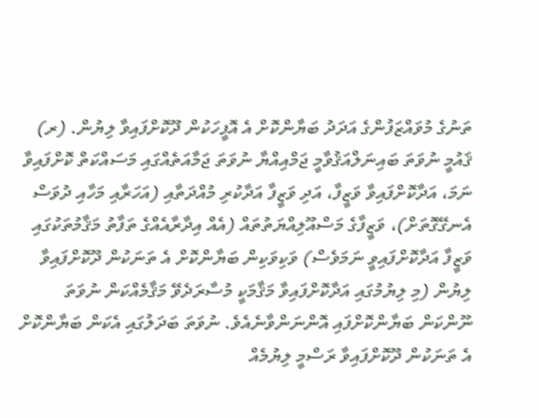ތަނުގެ މުވައްޒަފުންގެ އަދަދު ބަޔާންކޮށް އެ އޮފީހަކުން ދޫކޮށްފައިވާ ލިޔުން. (ރ) ޤައުމީ ނުވަތަ ބައިނަލްއަޤުވާމީ ޖަމްއިއްޔާ ނުވަތަ ޖަމާއަތެއްގައި މަސައްކަތް ކޮށްފައިވާ ނަމަ، އަދާކޮށްފައިވާ ވަޒީފާ، އަދި ވަޒީފާ އަދާކުރި މުއްދަތާއި (އަހަރާއި މަހާއި ދުވަސް އެނގޭގޮތަށް)، ވަޒީފާގެ މަސްއޫލިއްޔަތުތައް (އެއް އިދާރާއެއްގެ ތަފާތު މަޤާމުތަކުގައި ވަޒީފާ އަދާކޮށްފައިވީ ނަމަވެސް) ވަކިވަކިން ބަޔާންކޮށް އެ ތަނަކުން ދޫކޮށްފައިވާ ލިޔުން (މި ލިޔުމުގައި އަދާކޮށްފައިވާ މަޤާމަކީ މުސާރަދެވޭ މަޤާމެއްކަން ނުވަތަ ނޫންކަން ބަޔާންކޮށްފައި އޮންނަންވާނެއެވެ. ނުވަތަ ބަދަލުގައި އެކަން ބަޔާންކޮށް އެ ތަނަކުން ދޫކޮށްފައިވާ ރަސްމީ ލިޔުމެއް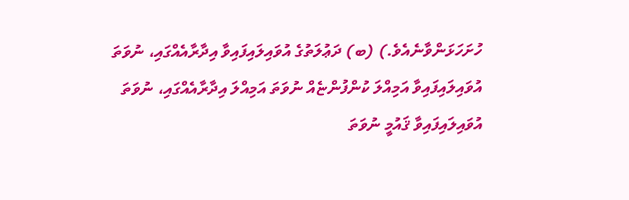ހުށަހަޅަންވާނެއެވެ.) (ބ) ދަޢުލަތުގެ އުވައިލައިފައިވާ އިދާރާއެއްގައި، ނުވަތަ އުވައިލައިފައިވާ އަމިއްލަ ކުންފުންޏެއް ނުވަތަ އަމިއްލަ އިދާރާއެއްގައި، ނުވަތަ އުވައިލައިފައިވާ ޤައުމީ ނުވަތަ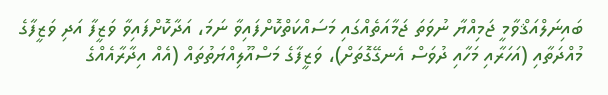ބައިނަލްއަޤްވާމީ ޖަމިއްޔާ ނުވަތަ ޖަމާއަތެއްގައި މަސައްކަތްކޮށްފައިވާ ނަމަ، އަދާކޮށްފައިވާ ވަޒީފާ އަދި ވަޒީފާގެ މުއްދަތާއި (އަހަރާއި މަހާއި ދުވަސް އެނގޭގޮތަށް)، ވަޒީފާގެ މަސްއޫލިއްޔަތުތައް (އެއް އިދާރާއެއްގެ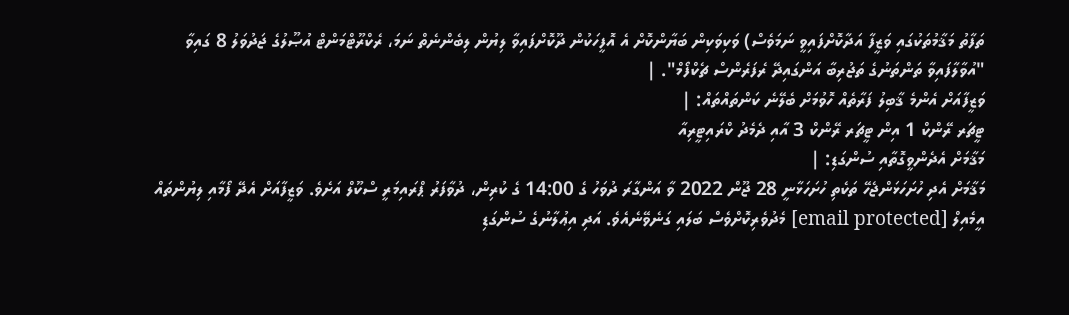ތަފާތު މަޤާމުތަކުގައި ވަޒީފާ އަދާކޮށްފައިވީ ނަމަވެސް) ވަކިވަކިން ބަޔާންކޮށް އެ އޮފީހަކުން ދޫކޮށްފައިވާ ލިޔުން ލިބެންނެތް ނަމަ، ރެކްރޫޓްމަންޓް އުޞޫލުގެ ޖަދުވަލު 8 ގައިވާ "އުވާލާފައިވާ ތަންތަނުގެ ތަޖުރިބާ އަންގައިދޭ ރެފަރެންސް ޗެކްފޯމް". |
ވަޒީފާއަށް އެންމެ ޤާބިލު ފަރާތެއް ހޮވުމަށް ބެލޭނެ ކަންތައްތައް: |
ޓީޗަރ ރޭންކް 1 އިން ޓީޗަރ ރޭންކް 3 އާއި ދެމެދު ކްރައިޓީރިއާ
މަޤާމަށް އެދެންވީގޮތާއި ސުންގަޑި: |
މަޤާމަށް އެދި ހުށަހަޅަންޖެހޭ ތަކެތި ހުށަހަޅާނީ 28 ޖޫން 2022 ވާ އަންގާރަ ދުވަހު ގެ 14:00 ގެ ކުރިން، ދުވާފަރު ޕްރައިމަރީ ސްކޫލް އަށެވެ. ވަޒީފާއަށް އެދޭ ފޯމާއި ލިޔުންތައް އީމެއިލް [email protected] މެދުވެރިކޮށްވެސް ބަލައި ގަނެވޭނެއެވެ. އަދި އިޢުލާނުގެ ސުންގަޑި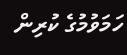ހަމަވުމުގެ ކުރިން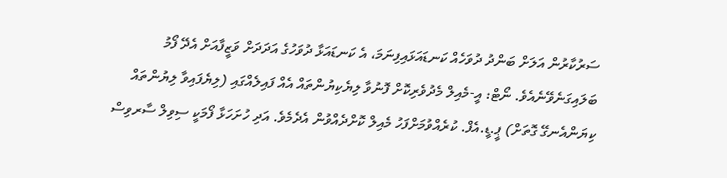ސަރުކާރުން އަލަށް ބަންދު ދުވަހެއް ކަނޑައަޅައިފިނަމަ، އެ ކަނޑައަޅާ ދުވަހުގެ އަދަދަށް ވަޒީފާއަށް އެދޭ ފޯމު ބަލައިގަނެވޭނެއެވެ. ނޯޓް: އީ-މެއިލް މެދުވެރިކޮށް ފޮނުވާ ލިޔެކިޔުންތައް އެއް ފައިލެއްގައި (ލިޔެފައިވާ ލިޔުންތައް ކިޔަންއެނގޭ ގޮތަށް) ޕީ.ޑީ.އެފް. ކުރެއްވުމަށްފަހު މެއިލް ކޮށްދެއްވުން އެދެމެވެ. އަދި ހުށަހަޅާ ފޯމަކީ ސިވިލް ސާރވިސް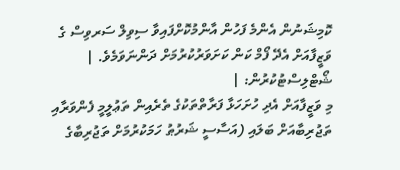ކޮމިޝަނުން އެންމެ ފަހުން އާންމުކޮށްފައިވާ ސިވިލް ސަރވިސް ގެ ވަޒީފާއަށް އެދޭ ފޯމް ކަން ކަށަވަރުކުރުމަށް ދަންނަވަމެވެ. |
ޝޯޓްލިސްޓުކުރުން: |
މި ވަޒީފާއަށް އެދި ހުށަހަޅާ ފަރާތްތަކުގެ ތެރެއިން ތަޢުލީމީ ފެންވަރާއި ތަޖުރިބާއަށް ބަލައި (އަސާސީ ޝަރުޠު ހަމަކުރުމަށް ތަޖުރިބާގެ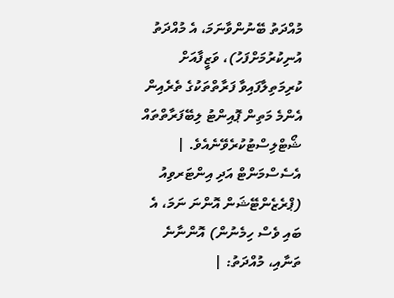މުއްދަތު ބޭނުންވާނަމަ، އެ މުއްދަތު އުނިކުރުމަށްފަހު)، ވަޒީފާއަށް ކުރިމަތިލާފައިވާ ފަރާތްތަކުގެ ތެރެއިން އެންމެ މަތިން ޕޮއިންޓު ލިބޭފަރާތްތައް ޝޯޓްލިސްޓުކުރެވޭނެއެވެ. |
އެސެސްމަންޓް އަދި އިންޓަރވިއު (ޕްރެޒެންޓޭޝަން އޮންނަ ނަމަ، އެ ބައި ވެސް ހިމެނުން) އޮންނާނެ ތަނާއި، މުއްދަތު: |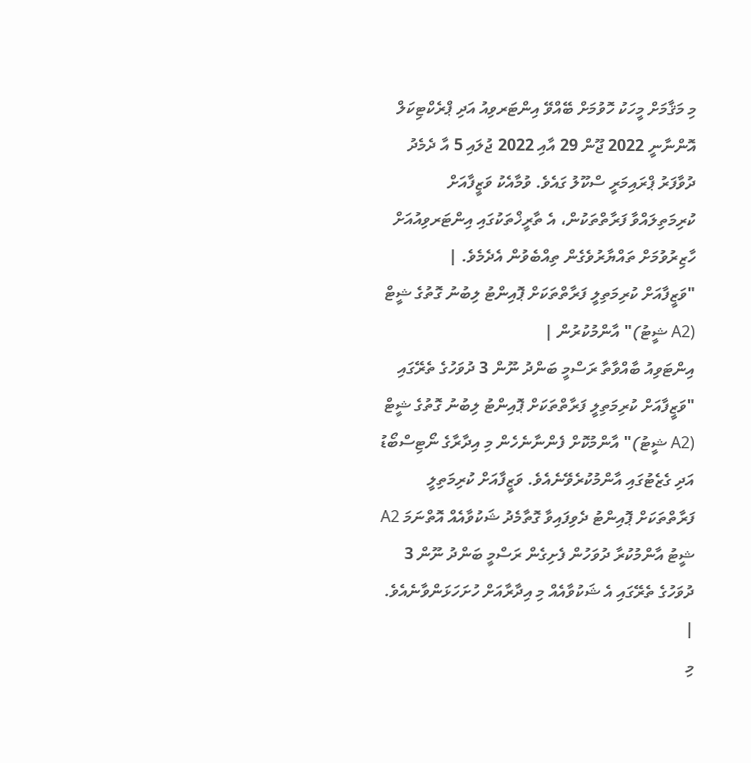މި މަޤާމަށް މީހަކު ހޮވުމަށް ބޭއްވޭ އިންޓަރވިއު އަދި ޕްރެކްޓިކަލް އޮންނާނީ 2022 ޖޫން 29 އާއި 2022 ޖުލައި 5 އާ ދެމެދު ދުވާފަރު ޕްރައިމަރީ ސްކޫލު ގައެވެ. ވުމާއެކު ވަޒީފާއަށް ކުރިމަތިލައްވާ ފަރާތްތަކުން، އެ ތާރީޚްތަކުގައި އިންޓަރވިއުއަށް ހާޒިރުވުމަށް ތައްޔާރުވެގެން ތިއްބެވުން އެދެމެވެ. |
"ވަޒީފާއަށް ކުރިމަތިލީ ފަރާތްތަކަށް ޕޮއިންޓު ލިބުނު ގޮތުގެ ޝީޓް (A2 ޝީޓު)" އާންމުކުރުން |
އިންޓަވިއު ބާއްވާތާ ރަސްމީ ބަންދު ނޫން 3 ދުވަހުގެ ތެރޭގައި "ވަޒީފާއަށް ކުރިމަތިލީ ފަރާތްތަކަށް ޕޮއިންޓު ލިބުނު ގޮތުގެ ޝީޓް (A2 ޝީޓު)" އާންމުކޮށް ފެންނާނެހެން މި އިދާރާގެ ނޯޓިސްބޯޑު އަދި ގެޒެޓުގައި އާންމުކުރެވޭނެއެވެ. ވަޒީފާއަށް ކުރިމަތިލީ ފަރާތްތަކަށް ޕޮއިންޓު ދެވިފައިވާ ގޮތާމެދު ޝަކުވާއެއް އޮތްނަމަ A2 ޝީޓު އާންމުކުރާ ދުވަހުން ފެށިގެން ރަސްމީ ބަންދު ނޫން 3 ދުވަހުގެ ތެރޭގައި އެ ޝަކުވާއެއް މި އިދާރާއަށް ހުށަހަޅަންވާނެއެވެ. |
މި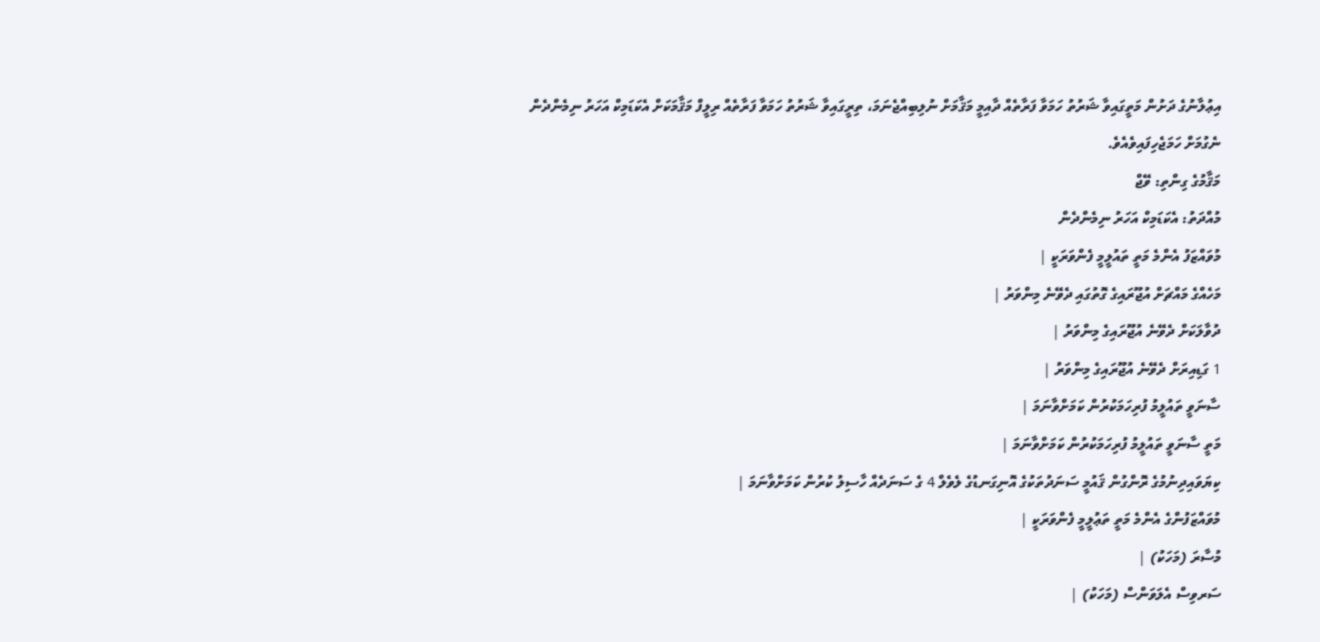އިޢުލާނުގެ ދަށުން މަތީގައިވާ ޝަރުތު ހަމަވާ ފަރާތެއް ދާއިމީ މަޤާމަށް ނުލިބިއްޖެނަމަ، ތިރީގައިވާ ޝަރުތު ހަމަވާ ފަރާތެއް ރިލީފް މަޤާމަކަށް އެކަޑަމިކް އަހަރު ނިމެންދެން ނެގުމަށް ހަމަޖެހިފައިވެއެވެ.
މަޤާމުގެ ގިންތި: ވޭޖް
މުއްދަތު: އެކަޑަމިކް އަހަރު ނިމެންދެން
މުވައްޒަފު އެންމެ މަތީ ތައުލީމީ ފެންވަރަކީ |
މަހެއްގެ މައްޗަށް އުޖޫރައިގެ ގޮތުގައި ދެވޭނެ މިންވަރު |
ދުވާލަކަށް ދެވޭނެ އުޖޫރައިގެ މިންވަރު |
1 ގަޑިއިރަށް ދެވޭނެ އުޖޫރައިގެ މިންވަރު |
ސާނަވީ ތައުލީމު ފުރިހަމަކުރުން ކަމަށްވާނަމަ |
މަތީ ސާނަވީ ތައުލީމު ފުރިހަމަކުރުން ކަމަށްވާނަމަ |
ކިޔަވައިދިނުމުގެ ރޮންގުން ޤައުމީ ސަނަދުތަކުގެ އޮނިގަނޑުގެ ލެވެލް 4 ގެ ސަނަދެއް ހާސިލު ކުރުން ކަމަށްވާނަމަ |
މުވައްޒަފުންގެ އެންމެ މަތީ ތަޢުލީމީ ފެންވަރަކީ |
މުސާރަ (މަހަކު) |
ސަރވިސް އެލަވަންސް (މަހަކު) |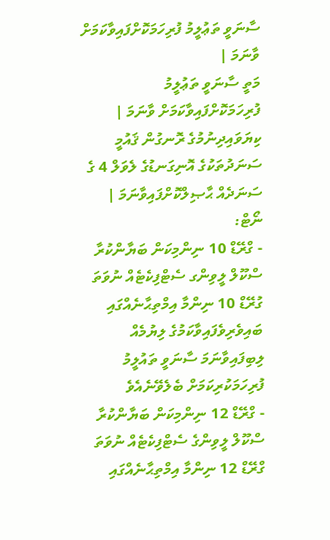ސާނަވީ ތަޢުލީމު ފުރިހަމަކޮށްފައިވާކަމަށް ވާނަމަ |
މަތީ ސާނަވީ ތަޢުލީމު ފުރިހަމަކޮށްފައިވާކަމަށް ވާނަމަ |
ކިޔަވައިދިނުމުގެ ރޮނގުން ޤައުމީ ސަނަދުތަކުގެ އޮނިގަނޑުގެ ލެވަލް 4 ގެ ސަނަދެއް ޙާޞިލްކޮށްފައިވާނަމަ |
ނޯޓް:
- ގްރޭޑް 10 ނިންމިކަން ބަޔާންކުރާ ސްކޫލް ލީވިންގ ސެޓްފިކެޓެއް ނުވަތަ ގުރޭޑް 10 ނިންމާ އިމްތިޙާނެއްގައި ބައިވެރިވެފައިވާކަމުގެ ލިޔުމެއް ލިބިފައިވާނަމަ ސާނަވީ ތައުލީމު ފުރިހަމަކުރިކަމަށް ބެލެވޭނެއެވެ
- ގްރޭޑް 12 ނިންމިކަން ބަޔާންކުރާ ސްކޫލް ލީވިންގެ ސެޓްފިކެޓެއް ނުވަތަ ގްރޭޑް 12 ނިންމާ އިމްތިޙާނެއްގައި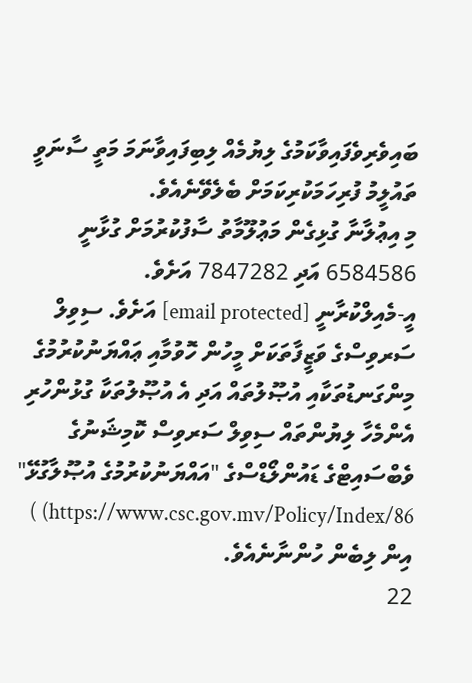ބައިވެރިވެފައިވާކަމުގެ ލިޔުމެއް ލިބިފައިވާނަމަ މަތީ ސާނަވީ ތައުލީމު ފުރިހަމަކުރިކަމަށް ބެލެވޭނެއެވެ.
މި އިޢުލާނާ ގުޅިގެން މަޢުލޫމާތު ސާފުކުރުމަށް ގުޅާނީ 6584586 އަދި 7847282 އަށެވެ.
އީ-މެއިލްކުރާނީ [email protected] އަށެވެ. ސިވިލް ސަރވިސްގެ ވަޒީފާތަކަށް މީހުން ހޮވުމާއި ޢައްޔަނުކުރުމުގެ މިންގަނޑުތަކާއި އުޞޫލުތައް އަދި އެ އުޞޫލުތަކާ ގުޅުންހުރި އެންމެހާ ލިޔުންތައް ސިވިލް ސަރވިސް ކޮމިޝަނުގެ ވެބްސައިޓްގެ ޑައުންލޯޑްސްގެ "އައްޔަނުކުރުމުގެ އުޞޫލާގުޅޭ" https://www.csc.gov.mv/Policy/Index/86) ) އިން ލިބެން ހުންނާނެއެވެ.
22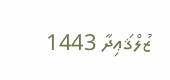ޒުލްޤަޢިދާ 1443